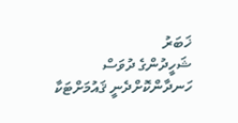ޚަބަރު
ޝަހީދުންގެ ދުވަސް ހަނދާންކޮށްދެނީ ޤައުމަށްޓަކާ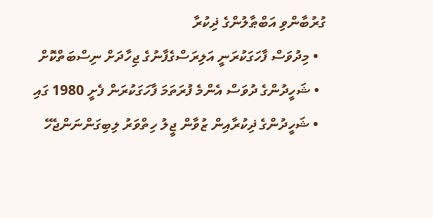ގުރުބާންވި އަބްޠާލުންގެ ޛިކުރާ
  • މިދުވަސް ފާހަގަކުރަނީ އަލިރަސްގެފާނުގެ ޖިހާދަށް ނިސްބަތްކޮށް
  • ޝަހީދުންގެ ދުވަސް އެންމެ ފުރަތަމަ ފާހަގަކުރަން ފެށީ 1980 ގައި
  • ޝަހީދުންގެ ޛިކުރާއިން ޒުވާން ޖީލު ހިތްވަރު ލިބިގަންނަންޖެހޭ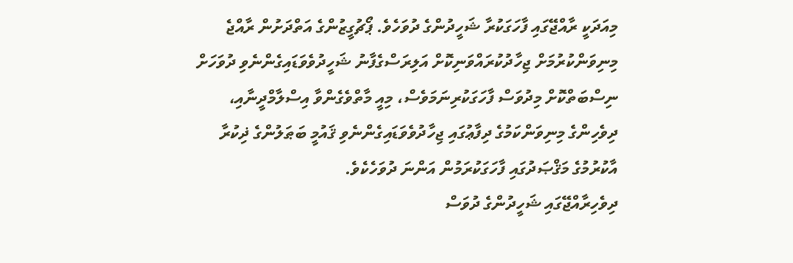މިއަދަކީ ރާއްޖޭގައި ފާހަގަކުރާ ޝަހީދުންގެ ދުވަހެވެ. ޕޯޗުގީޒުންގެ އަތްދަށުން ރާއްޖެ މިނިވަންކުރުމަށް ޖިހާދުކުރައްވަނިކޮށް އަލިރަސްގެފާނު ޝަހީދުވެވަޑައިގެންނެވި ދުވަހަށް ނިސްބަތްކޮށް މިދުވަސް ފާހަގަކުރިނަމަވެސް، މިއީ މާތްވެގެންވާ އިސްލާމްދީނާއި، ދިވެހިންގެ މިނިވަންކަމުގެ ދިފާޢުގައި ޖިހާދުވެވަޑައިގެންނެވި ޤައުމީ ބަޠަލުންގެ ޛިކުރާ އާކުރުމުގެ މަޤްޞަދުގައި ފާހަގަކުރަމުން އަންނަ ދުވަހެކެވެ.
ދިވެހިރާއްޖޭގައި ޝަހީދުންގެ ދުވަސް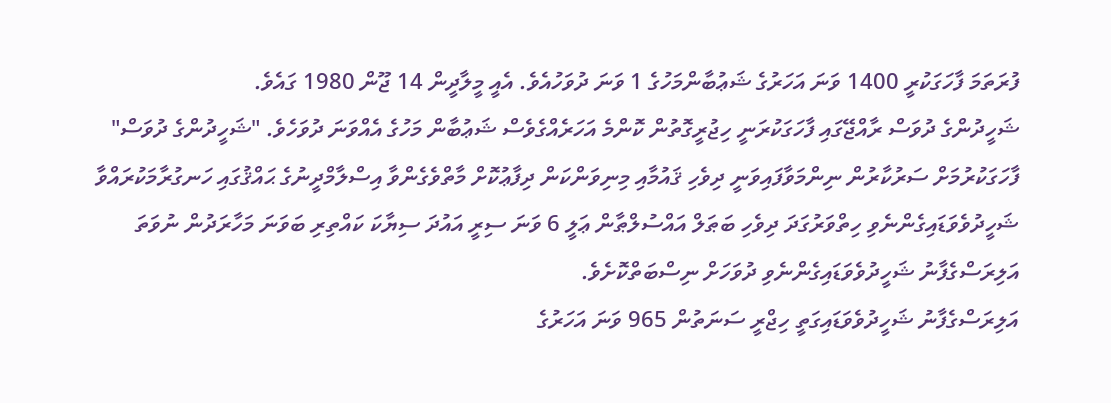ފުރަތަމަ ފާހަގަކުރީ 1400 ވަނަ އަހަރުގެ ޝަޢުބާންމަހުގެ 1 ވަނަ ދުވަހުއެވެ. އެއީ މީލާދީން 14 ޖޫން 1980 ގައެވެ.
ޝަހީދުންގެ ދުވަސް ރާއްޖޭގައި ފާހަގަކުރަނީ ހިޖުރީގޮތުން ކޮންމެ އަހަރެއްގެވެސް ޝަޢުބާން މަހުގެ އެއްވަނަ ދުވަހެވެ. "ޝަހީދުންގެ ދުވަސް" ފާހަގަކުރުމަށް ސަރުކާރުން ނިންމަވާފައިވަނީ ދިވެހި ޤައުމާއި މިނިވަންކަން ދިފާޢުކޮށް މާތްވެގެންވާ އިސްލާމްދީނުގެ ޙައްޤުގައި ހަނގުރާމަކުރައްވާ ޝަހީދުވެވަޑައިގެންނެވި ހިތްވަރުގަދަ ދިވެހި ބަޠަލް އައްސުލްޠާން ޢަލީ 6 ވަނަ ސިރީ އައުދަ ސިޔާކަ ކައްތިރި ބަވަނަ މަހާރަދުން ނުވަތަ އަލިރަސްގެފާނު ޝަހީދުވެވަޑައިގެންނެވި ދުވަހަށް ނިސްބަތްކޮށެވެ.
އަލިރަސްގެފާނު ޝަހީދުވެވަޑައިގަތީ ހިޖްރީ ސަނަތުން 965 ވަނަ އަހަރުގެ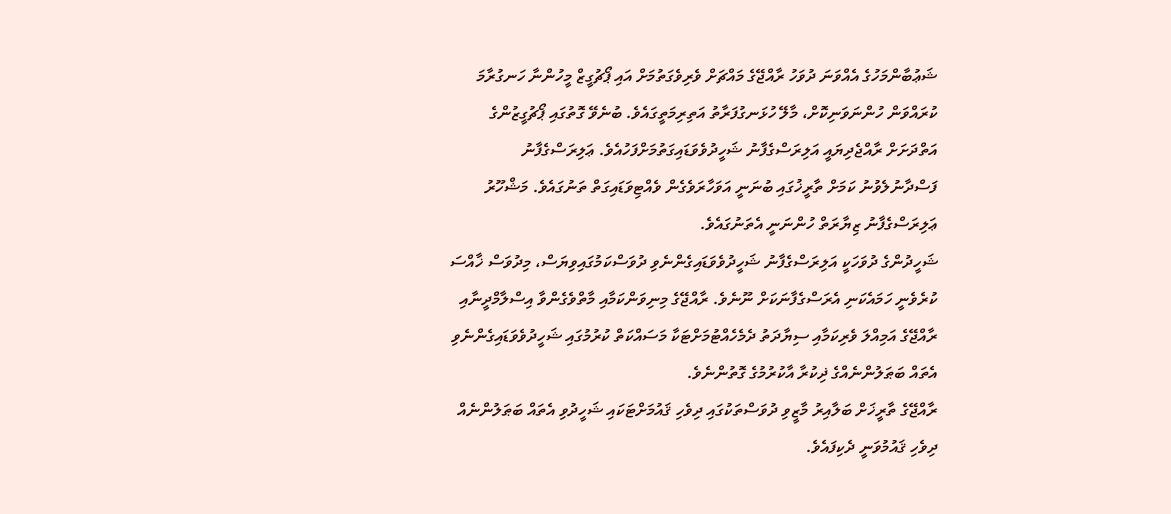ޝަޢުބާންމަހުގެ އެއްވަނަ ދުވަހު ރާއްޖޭގެ މައްޗަށް ވެރިވެގަތުމަށް އައި ޕޯޗުގީޒް މީހުންނާ ހަނގުރާމަ ކުރައްވަން ހުންނަވަނިކޮށް، މާލޭ ހުޅަނގުފަރާތު އަތިރިމަތީގައެވެ. ބުނެވޭ ގޮތުގައި ޕޯޗުގީޒުންގެ އަތްދަށަށް ރާއްޖެދިޔައީ އަލިރަސްގެފާނު ޝަހީދުވެވަޑައިގަތުމަށްފަހުއެވެ. ޢަލިރަސްގެފާނު ފަސްދާނުލެވުނު ކަމަށް ތާރީޚުގައި ބުނަނީ އަވަހާރަވެގެން ވެއްޓިވަޑައިގަތް ތަނުގައެވެ. މަޝްހޫރު ޢަލިރަސްގެފާނު ޒިޔާރަތް ހުންނަނީ އެތަނުގައެވެ.
ޝަހީދުންގެ ދުވަހަކީ އަލިރަސްގެފާނު ޝަހީދުވެވަޑައިގެންނެވި ދުވަސްކަމުގައިވިޔަސް، މިދުވަސް ޚާއްސަ ކުރެވެނީ ހަމައެކަނި އެރަސްގެފާނަކަށް ނޫނެވެ. ރާއްޖޭގެ މިނިވަންކަމާއި މާތްވެގެންވާ އިސްލާމްދީނާއި ރާއްޖޭގެ އަމިއްލަ ވެރިކަމާއި ސިޔާދަތު ދެމެހެއްޓުމަށްޓަކާ މަސައްކަތް ކުރުމުގައި ޝަހީދުވެވަޑައިގެންނެވި އެތައް ބަޠަލުންނެއްގެ ޛިކުރާ އާކުރުމުގެ ގޮތުންނެވެ.
ރާއްޖޭގެ ތާރީޚަށް ބަލާއިރު މާޒީވި ދުވަސްތަކުގައި ދިވެހި ޤައުމަށްޓަކައި ޝަހީދުވި އެތައް ބަޠަލުންނެއް ދިވެހި ޤައުމުވަނީ ދެކިފައެވެ.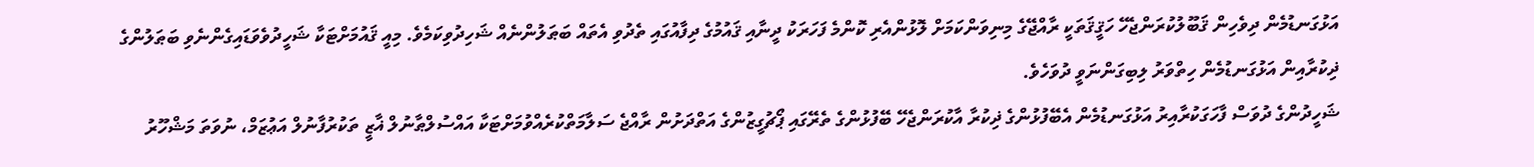އަޅުގަނޑުމެން ދިވެހިން ޤަބޫލުކުރަންޖެހޭ ހަޤީޤަތަކީ ރާއްޖޭގެ މިނިވަންކަމަށް ލޮޅުންއެރި ކޮންމެ ފަހަރަކު ދީނާއި ޤައުމުގެ ދިފާއުގައި ތެދުވި އެތައް ބަޠަލުންނެއް ޝަހިދުވިކަމެވެ. މިއީ ޤައުމަށްޓަކާ ޝަހީދުވެވަޑައިގެންނެވި ބަޠަލުންގެ ޛިކުރާއިން އަޅުގަނޑުމެން ހިތްވަރު ލިބިގަންނަވީ ދުވަހެވެ.
ޝަހީދުންގެ ދުވަސް ފާހަގަކުރާއިރު އަޅުގަނޑުމެން އެބޭފުޅުންގެ ޛިކުރާ އާކުރަންޖެހޭ ބޭފުޅުންގެ ތެރޭގައި ޕޯޗުގީޒުންގެ އަތްދަށުން ރާއްޖެ ސަލާމަތްކުރެއްވުމަށްޓަކާ އައްސުލްޠާނުލް ޣާޒީ ތަކުރުފާނުލް އަޢުޒަމް، ނުވަތަ މަޝްހޫރު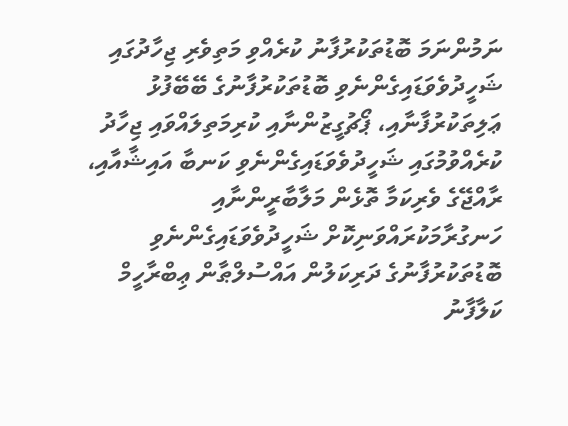ނަމުންނަމަ ބޮޑުތަކުރުފާނު ކުރެއްވި މަތިވެރި ޖިހާދުގައި ޝަހީދުވެވަޑައިގެންނެވި ބޮޑުތަކުރުފާނުގެ ބޭބޭފުޅު ޢަލިތަކުރުފާނާއި، ޕޯޗުގީޒުންނާއި ކުރިމަތިލައްވައި ޖިހާދު ކުރެއްވުމުގައި ޝަހީދުވެވަޑައިގެންނެވި ކަނބާ އައިޝާއާއި، ރާއްޖޭގެ ވެރިކަމާ ތޮޅެން މަލާބާރީންނާއި ހަނގުރާމަކުރައްވަނިކޮށް ޝަހީދުވެވަޑައިގެންނެވި ބޮޑުތަކުރުފާނުގެ ދަރިކަލުން އައްސުލްޠާން ޢިބްރާހީމް ކަލާފާނު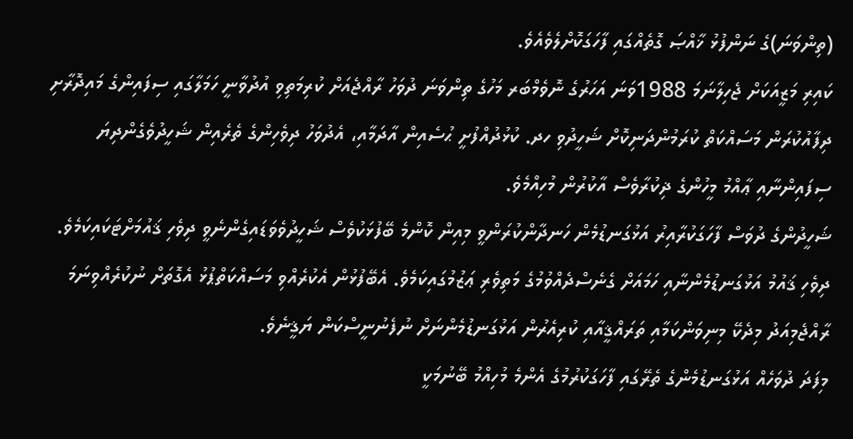(ތިންވަނަ)ގެ ނަންފުޅު ޚާއްޞަ ގޮތެއްގައި ފާހަގަކޮށްލެވެއެވެ.
ކައިރި މަޒީއަކަށް ޖެހިލާނަމަ 1988ވަނަ އަހަރުގެ ނޮވެމްބަރ މަހުގެ ތިންވަނަ ދުވަހު ރާއްޖެއަށް ކުރިމަތިވި އުދުވާނީ ހަމަލާގައި ސިފައިންގެ މައިދޮރާށި ދިފާއުކުރަން މަސައްކަތް ކުރަމުންދަނިކޮށް ޝަހީދުވި ހދ. ކުޅުދުއްފުށީ ޙުސެއިން އާދަމާއި، އެދުވަހު ދިވެހިންގެ ތެރެއިން ޝަހީދުވެގެންދިޔަ ސިފައިންނާއި ޢާއްމު މީހުންގެ ޛިކުރާވެސް އާކުރުން މުހިއްމެވެ.
ޝަހީދުންގެ ދުވަސް ފާހަގަކުރާއިރު އަޅުގަނޑުމެން ހަނދާންކުރަންވީ މިއިން ކޮންމެ ބޭފުޅަކުވެސް ޝަހީދުވެވަޑައިގެންނެވީ ދިވެހި ޤައުމަށްޓަކައިކަމެވެ. ދިވެހި ޤައުމު އަޅުގަނޑުމެންނާއި ހަމައަށް ގެނެސްދެއްވުމުގެ މަތިވެރި ޢަޒުމުގައިކަމެވެ. އެބޭފުޅުން އެކުރެއްވި މަސައްކަތްޕުޅު އެގޮތަށް ނުކުރެއްވިނަމަ ރާއްޖެމިއަދު މިދެކޭ މިނިވަންކަމާއި ތަރައްޤީއާއި ކުރިއެރުން އަޅުގަނޑުމެންނަށް ނުފެނުނީސްކަން ޔަޤީނެވެ.
މިފަދަ ދުވަހެއް އަޅުގަނޑުމެންގެ ތެރޭގައި ފާހަގަކުރުމުގެ އެންމެ މުހިއްމު ބޭނުމަކީ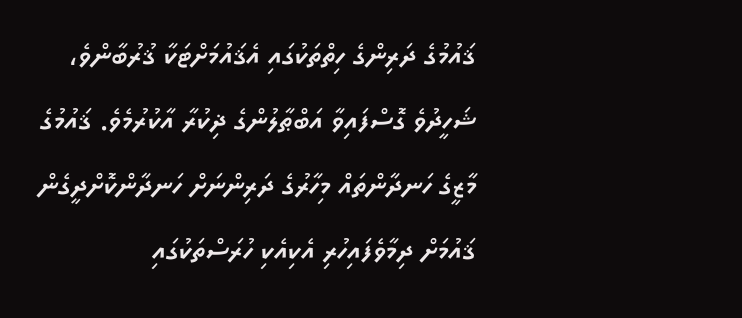ޤައުމުގެ ދަރިންގެ ހިތްތަކުގައި އެޤައުމަށްޓަކާ ޤުރުބާންވެ، ޝަހީދުވެ ގޮސްފައިވާ އަބްޠާލުންގެ ޛިކުރާ އާކުރުމެވެ. ޤައުމުގެ މާޒީގެ ހަނދާންތައް މިހާރުގެ ދަރިންނަށް ހަނދާންކޮށްދީގެން ޤައުމަށް ދިމާވެފައިހުރި އެކިއެކި ހުރަސްތަކުގައި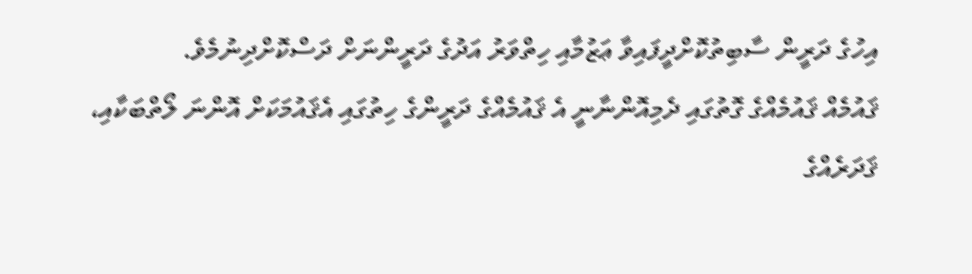އިހުގެ ދަރީން ސާބިތުކޮށްދީފައިވާ ޢަޒުމާއި ހިތްވަރު އަދުގެ ދަރީންނަށް ދަސްކޮށްދިނުމެވެ.
ޤައުމެއް ޤައުމެއްގެ ގޮތުގައި ދެމިއޮންނާނީ އެ ޤައުމެއްގެ ދަރީންގެ ހިތުގައި އެޤައުމަކަށް އޮންނަ ލޯތްބަކާއި، ޤަދަރެއްގެ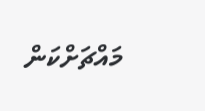މައްޗަށްކަން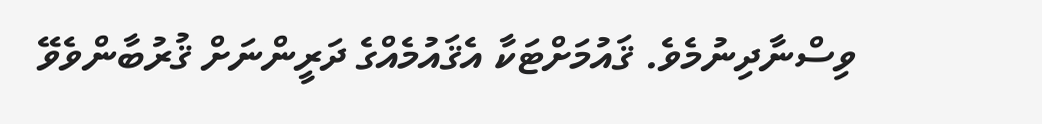ވިސްނާދިނުމެވެ. ޤައުމަށްޓަކާ އެޤައުމެއްގެ ދަރީންނަށް ޤުރުބާންވެވޭ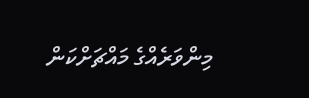މިންވަރެއްގެ މައްޗަށްކަން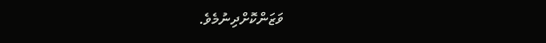ވަޒަންކޮށްދިނުމެވެ.